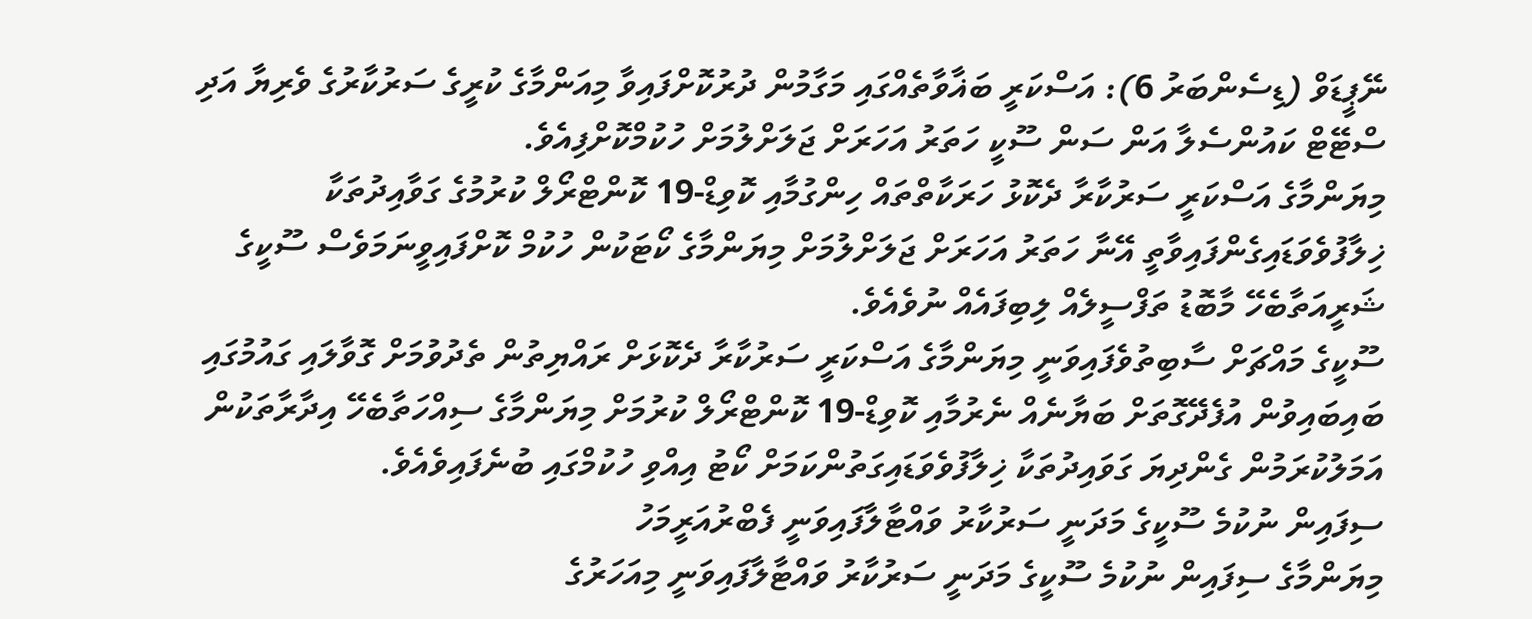ނޭޕީޑަވް (ޑިސެންބަރު 6): އަސްކަރީ ބަޣާވާތެއްގައި މަގާމުން ދުރުކޮށްފައިވާ މިއަންމާގެ ކުރީގެ ސަރުކާރުގެ ވެރިޔާ އަދި ސްޓޭޓް ކައުންސެލާ އަން ސަން ސޫކީ ހަތަރު އަހަރަށް ޖަލަށްލުމަށް ހުކުމްކޮށްފިއެވެ.
މިޔަންމާގެ އަސްކަރީ ސަރުކާރާ ދެކޮޅު ހަރަކާތްތައް ހިންގުމާއި ކޮވިޑް-19 ކޮންޓްރޯލް ކުރުމުގެ ގަވާއިދުތަކާ ޚިލާފުވެވަޑައިގެންފައިވާތީ އޭނާ ހަތަރު އަހަރަށް ޖަލަށްލުމަށް މިޔަންމާގެ ކޯޓަކުން ހުކުމް ކޮށްފައިވީނަމަވެސް ސޫކީގެ ޝަރީއަތާބެހޭ މާބޮޑު ތަފްސީލެއް ލިބިފައެއް ނުވެއެވެ.
ސޫކީގެ މައްޗަށް ސާބިތުވެފައިވަނީ މިޔަންމާގެ އަސްކަރީ ސަރުކާރާ ދެކޮޅަށް ރައްޔިތުން ތެދުވުމަށް ގޮވާލައި ގައުމުގައި ބައިބައިވުން އުފެދޭގޮތަށް ބަޔާނެއް ނެރުމާއި ކޮވިޑް-19 ކޮންޓްރޯލް ކުރުމަށް މިޔަންމާގެ ސިއްހަތާބެހޭ އިދާރާތަކުން އަމަލުކުރަމުން ގެންދިޔަ ގަވައިދުތަކާ ޚިލާފުވެވަޑައިގަތުންކަމަށް ކޯޓު އިއްވި ހުކުމްގައި ބުނެފައިވެއެވެ.
ސިފައިން ނުކުމެ ސޫކީގެ މަދަނީ ސަރުކާރު ވައްޓާލާފައިވަނީ ފެބްރުއަރީމަހު
މިޔަންމާގެ ސިފައިން ނުކުމެ ސޫކީގެ މަދަނީ ސަރުކާރު ވައްޓާލާފައިވަނީ މިއަހަރުގެ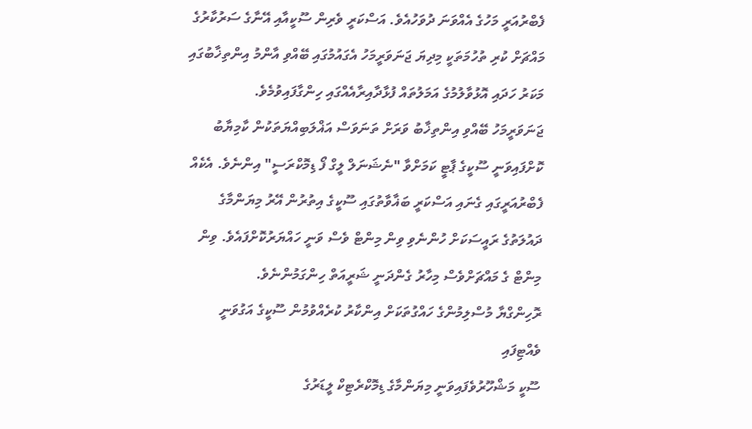ފެބްރުއަރީ މަހުގެ އެއްވަނަ ދުވަހުއެވެ. އަސްކަރީ ވެރިން ސޫކީއާއި އޭނާގެ ސަރުކާރުގެ މައްޗަށް ކުރި ތުހުމަތަކީ މިދިޔަ ޖަނަވަރީމަހު އެގައުމުގައި ބޭއްވި އާންމު އިންތިޚާބުގައި މަކަރު ހަދައި އޮޅުވާލުމުގެ އަމަލުތައް ފުޅާދާއިރާއެއްގައި ހިންގާފައިވުމެވެ.
ޖަނަވަރީމަހު ބޭއްވި އިންތިޚާބު ވަރަށް ތަނަވަސް އަޣްލަބިއްޔަތަކުން ކާމިޔާބު ކޮށްފައިވަނީ ސޫކީގެ ޕާޓީ ކަމަށްވާ "ނެޝަނަލް ލީގް ފޯ ޑިމޮކްރަސީ" އިންނެވެ. އެކެއް ފެބްރުއަރީގައި ގެނައި އަސްކަރީ ބަޣާވާތުގައި ސޫކީގެ އިތުރުން އޭރު މިޔަންމާގެ ދައުލަތުގެ ރައީސަކަށް ހުންނެވި ވިން މިންޓް ވެސް ވަނީ ހައްޔަރުކޮށްފައެވެ. ވިން މިންޓް ގެ މައްޗަށްވެސް މިހާރު ގެންދަނީ ޝަރީއަތް ހިންގަމުންނެވެ.
ރޮހިންގްޔާ މުސްލިމުންގެ ހައްގުތަކަށް އިންކާރު ކުރެއްވުމުން ސޫކީގެ އަގުވަނީ ވެއްޓިފައި
ސޫކީ މަޝްހޫރުވެފައިވަނީ މިޔަންމާގެ ޑިމޮކްރެޓިކް ލީޑަރުގެ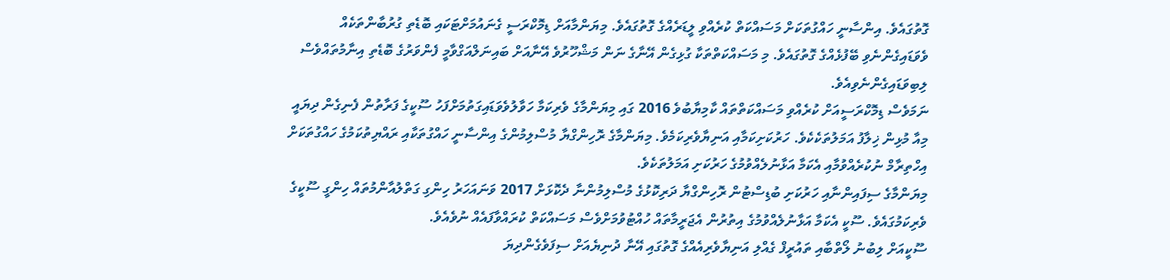ގޮތުގައެވެ. އިންސާނީ ހައްގުތަކަށް މަސައްކަތް ކުރެއްވި ލީޑަރެއްގެ ގޮތުގައެވެ. މިޔަންމާއަށް ޑިމޮކްރަސީ ގެނައުމަށްޓަކައި ބޮޑެތި ގުރުބާންތަކެއް ވެވަޑައިގެންނެވި ބޭފުޅެއްގެ ގޮތުގައެވެ. މި މަސައްކަތްތަކާ ގުޅިގެން އޭނާގެ ނަން މަޝްހޫރުވެ އޭނާއަށް ބައިނަލްއަގްވާމީ ފެންވަރުގެ ބޮޑެތި އިނާމުތައްވެސް ލިބިވަޑައިގެންނެވިއެވެ.
ނަމަވެސް ޑިމޮކްރަސީއަށް ކުރެއްވި މަސައްކަތްތައް ކާމިޔާބުވެ 2016 ގައި މިޔަންމާގެ ވެރިކަމާ ހަވާލުވެވަޑައިގަތުމަށްފަހު ސޫކީގެ ފަރާތުން ފެނިގެން ދިޔައީ މިއާ މުޅިން ޚިލާފު އަމަލުތަކެކެވެ. ހަރުކަށިކަމާއި އަނިޔާވެރިކަމެވެ. މިޔަންމާގެ ރޮހިންގްޔާ މުސްލިމުންގެ އިންސާނީ ހައްގުތަކާއި ރައްޔިތުކަމުގެ ހައްގުތަކަށް އިހްތިރާމް ނުކުރެއްވުމާއި އެކަމާ އަޅާނުލެއްވުމުގެ ހަރުކަށި އަމަލުތަކެވެ.
މިޔަންމާގެ ސިފައިންނާއި ހަރުކަށި ބުޑިސްޓުން ރޮހިންގްޔާ ދަރިކޮޅުގެ މުސްލިމުންނާ ދެކޮޅަށް 2017 ވަނައަހަރު ހިންގި ގަތްލުއާންމުތައް ހިންގީ ސޫކީގެ ވެރިކަމުގައެވެ. ސޫކީ އެކަމާ އަޅާނުލެއްވުމުގެ އިތުރުން އެޖަރީމާތައް ހުއްޓުވުމަށްވެސް މަސައްކަތް ކުރައްވާފައެއް ނުވެއެވެ.
ސޫކީއަށް ލިބުނު ލޯތްބާއި ތައުރީފް ގެއްލި އަނިޔާވެރިއެއްގެ ގޮތުގައި އޭނާ ދުނިޔެއަށް ސިފަވެގެންދިޔަ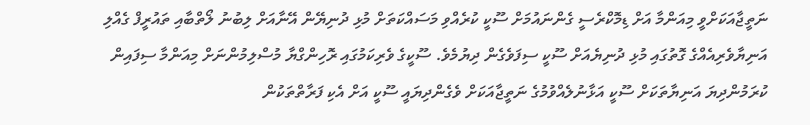ނަތީޖާއަކަށްވީ މިއަންމާ އަށް ޑިމޮކްރެސީ ގެންނައުމަށް ސޫކީ ކުރެއްވި މަސައްކަތަށް މުޅި ދުނިޔޭން އޭނާއަށް ލިބުނު ލޯތްބާއި ތައުރީފް ގެއްލި އަނިޔާވެރިއެއްގެ ގޮތުގައި މުޅި ދުނިޔެއަށް ސޫކީ ސިފަވެގެން ދިޔުމެވެ. ސޫކީގެ ވެރިކަމުގައި ރޮހިންގްޔާ މުސްލިމުންނަށް މިއަންމާ ސިފައިން ކުރަމުންދިޔަ އަނިޔާތަކަށް ސޫކީ އަޅާނުލެއްވުމުގެ ނަތީޖާއަކަށް ވެގެންދިޔައީ ސޫކީ އަށް އެކި ފަރާތްތަކުން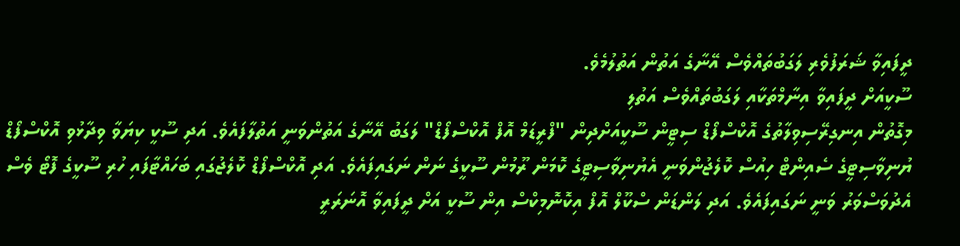ދީފައިވާ ޝަރަފުވެރި ލަގަބުތައްވެސް އޭނާގެ އަތުން އަތުލުމެވެ.
ސޫކީއަށް ދީފައިވާ އިނާމްތަކާއި ލަގަބުތައްވެސް އަތުލި
މިގޮތުން އިނގިރޭސިވިލާތުގެ އޮކްސްފޯޑް ސިޓީން ސޫކީއަށްދިން "ފްރީޑަމް އޮފް އޮކްސްފޯޑް" ލަގަބު އޭނާގެ އަތުންވަނީ އަތުލާފައެވެ. އަދި ސޫކީ ކިޔަވާ ވިދާޅުވި އޮކްސްފޯޑް ޔުނިވާސިޓީގެ ސެއިންޓް ހިއުސް ކޮލެޖުންވަނީ އެޔުނިވާސިޓީގެ ކޮމަން ރޫމުން ސޫކީގެ ނަން ނަގައިފައެވެ. އަދި އޮކްސްފޯޑް ކޮލެޖުގައި ބަހައްޓާފައި ހުރި ސޫކީގެ ފޮޓޯ ވެސް އެދުވަސްވަރު ވަނީ ނަގައިފައެވެ. އަދި ލަންޑަން ސްކޫލް އޮފް އިކޮނޮމިކްސް އިން ސޫކީ އަށް ދީފައިވާ އޮނަރަރީ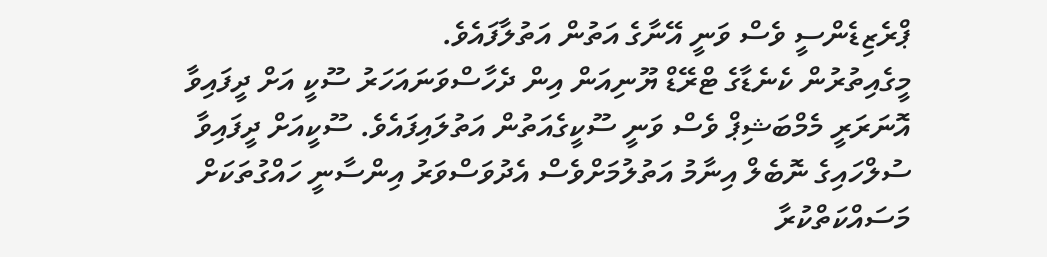ޕްރެޒިޑެންސީ ވެސް ވަނީ އޭނާގެ އަތުން އަތުލާފައެވެ.
މީގެއިތުރުން ކެނެޑާގެ ޓްރޭޑް ޔޫނިއަން އިން ދެހާސްވަނައަހަރު ސޫކީ އަށް ދީފައިވާ އޮނަރަރީ މެމްބަޝިޕް ވެސް ވަނީ ސޫކީގެއަތުން އަތުލައިފައެވެ. ސޫކީއަށް ދީފައިވާ ސުލްހައިގެ ނޮބެލް އިނާމު އަތުލުމަށްވެސް އެދުވަސްވަރު އިންސާނީ ހައްގުތަކަށް މަސައްކަތްކުރާ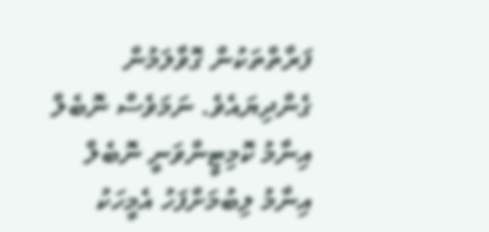ފަރާތްތަކުން ގޮވާލަމުން ގެންދިޔައެވެ. ނަމަވެސް ނޮބެލް އިނާމު ކޮމިޓީންވަނީ ނޮބެލް އިނާމު ލިބުމަށްފަހު އެމީހަކު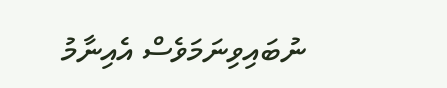ނުބައިވިނަމަވެސް އެއިނާމު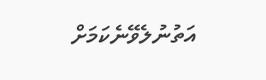އަތުނުލެވޭނެކަމަށް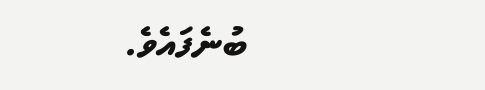ބުނެފައެވެ.